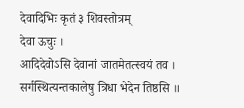देवादिभिः कृतं ३ शिवस्तोत्रम्
देवा ऊचुः ।
आदिदेवोऽसि देवानां जातमेतत्स्वयं तव ।
सर्गस्थित्यन्तकालेषु त्रिधा भेदेन तिष्ठसि ॥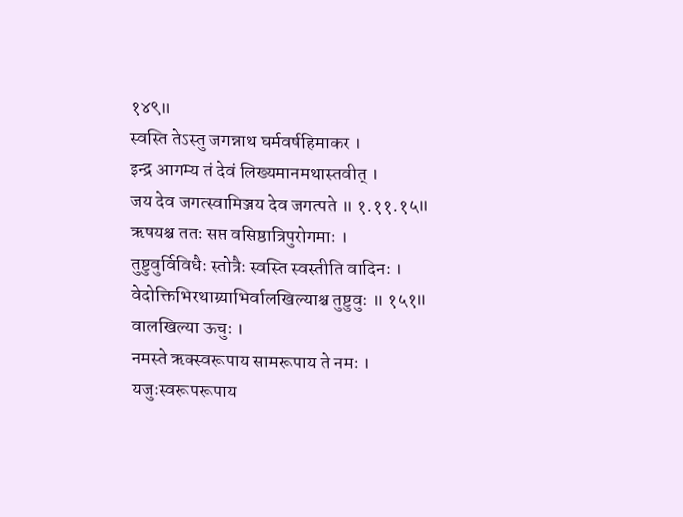१४९॥
स्वस्ति तेऽस्तु जगन्नाथ घर्मवर्षहिमाकर ।
इन्द्र आगम्य तं देवं लिख्यमानमथास्तवीत् ।
जय देव जगत्स्वामिञ्जय देव जगत्पते ॥ १.११.१५॥
ऋषयश्च ततः सप्त वसिष्ठात्रिपुरोगमाः ।
तुष्टुवुर्विविधैः स्तोत्रैः स्वस्ति स्वस्तीति वादिनः ।
वेदोक्तिभिरथाग्र्याभिर्वालखिल्याश्च तुष्टुवुः ॥ १५१॥
वालखिल्या ऊचुः ।
नमस्ते ऋक्स्वरूपाय सामरूपाय ते नमः ।
यजुःस्वरूपरूपाय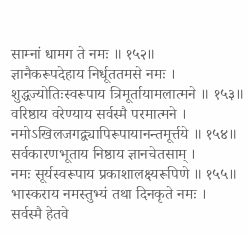साम्नां धामग ते नमः ॥ १५२॥
ज्ञानैकरूपदेहाय निर्धूततमसे नमः ।
शुद्धज्योतिःस्वरूपाय त्रिमूर्तायामलात्मने ॥ १५३॥
वरिष्ठाय वरेण्याय सर्वस्मै परमात्मने ।
नमोऽखिलजगद्व्यापिरूपायानन्तमूर्त्तये ॥ १५४॥
सर्वकारणभूताय निष्ठाय ज्ञानचेतसाम् ।
नमः सूर्यस्वरूपाय प्रकाशालक्ष्यरूपिणे ॥ १५५॥
भास्कराय नमस्तुभ्यं तथा दिनकृते नमः ।
सर्वस्मै हेतवे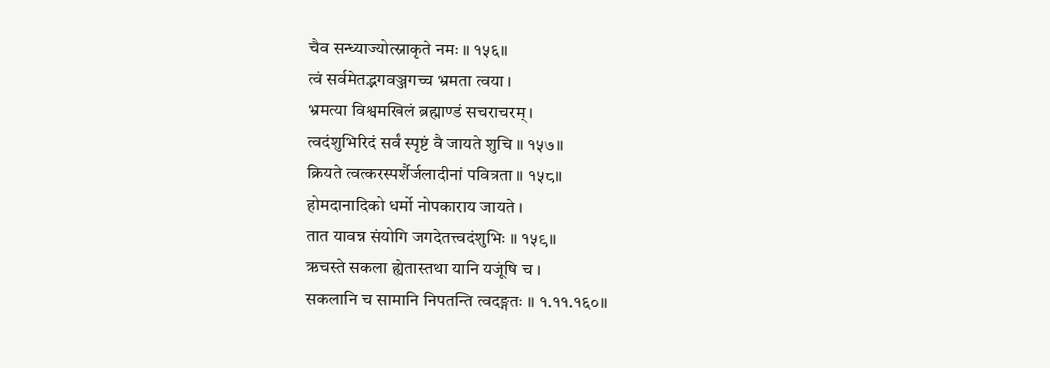चैव सन्ध्याज्योत्स्नाकृते नमः ॥ १५६॥
त्वं सर्वमेतद्भगवञ्जगच्च भ्रमता त्वया ।
भ्रमत्या विश्वमखिलं ब्रह्माण्डं सचराचरम् ।
त्वदंशुभिरिदं सर्वं स्पृष्टं वै जायते शुचि ॥ १५७॥
क्रियते त्वत्करस्पर्शैर्जलादीनां पवित्रता ॥ १५८॥
होमदानादिको धर्मो नोपकाराय जायते ।
तात यावन्न संयोगि जगदेतत्त्वदंशुभिः ॥ १५९॥
ऋचस्ते सकला ह्येतास्तथा यानि यजूंषि च ।
सकलानि च सामानि निपतन्ति त्वदङ्गतः ॥ १.११.१६०॥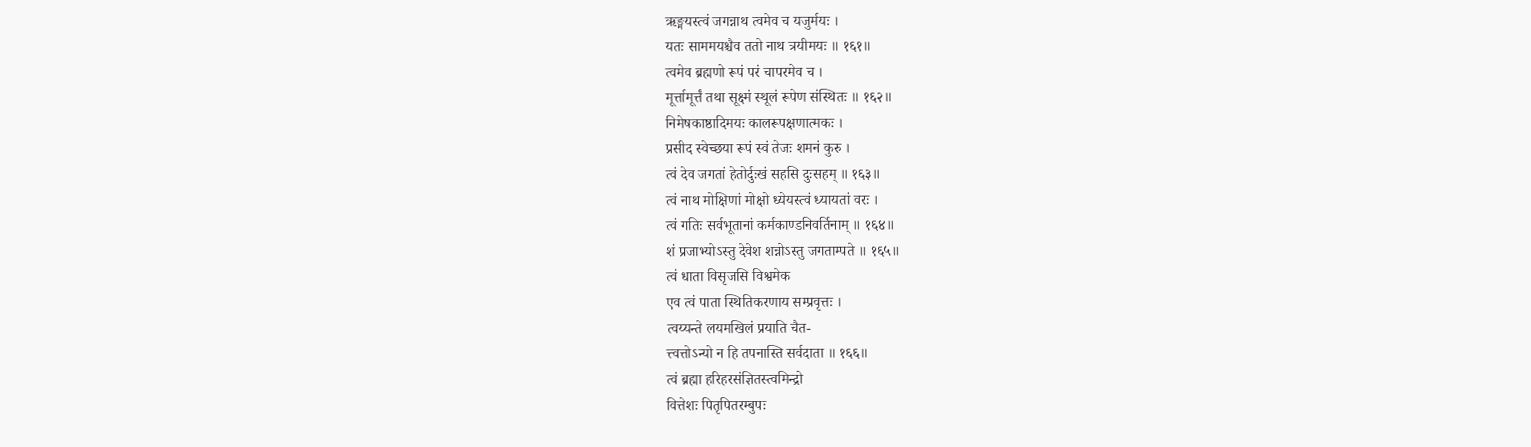ऋङ्मयस्त्वं जगन्नाथ त्वमेव च यजुर्मयः ।
यतः साममयश्चैव ततो नाथ त्रयीमयः ॥ १६१॥
त्वमेव ब्रह्मणो रूपं परं चापरमेव च ।
मूर्त्तामूर्त्तं तथा सूक्ष्मं स्थूलं रूपेण संस्थितः ॥ १६२॥
निमेषकाष्ठादिमयः कालरूपक्षणात्मकः ।
प्रसीद स्वेच्छया रूपं स्वं तेजः शमनं कुरु ।
त्वं देव जगतां हेतोर्दुःखं सहसि दुःसहम् ॥ १६३॥
त्वं नाथ मोक्षिणां मोक्षो ध्येयस्त्वं ध्यायतां वरः ।
त्वं गतिः सर्वभूतानां कर्मकाण्डनिवर्तिनाम् ॥ १६४॥
शं प्रजाभ्योऽस्तु देवेश शन्नोऽस्तु जगताम्पते ॥ १६५॥
त्वं धाता विसृजसि विश्वमेक
एव त्वं पाता स्थितिकरणाय सम्प्रवृत्तः ।
त्वय्यन्ते लयमखिलं प्रयाति चैत-
त्त्वत्तोऽन्यो न हि तपनास्ति सर्वदाता ॥ १६६॥
त्वं ब्रह्मा हरिहरसंज्ञितस्त्वमिन्द्रो
वित्तेशः पितृपितरम्बुपः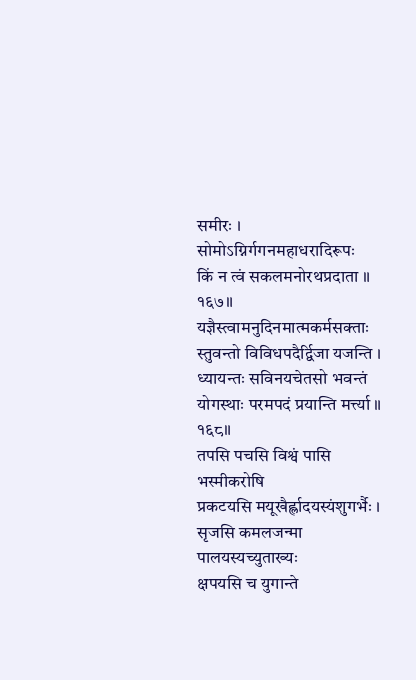समीरः ।
सोमोऽग्निर्गगनमहाधरादिरूपः
किं न त्वं सकलमनोरथप्रदाता ॥ १६७॥
यज्ञैस्त्वामनुदिनमात्मकर्मसक्ताः
स्तुवन्तो विविधपदैर्द्विजा यजन्ति ।
ध्यायन्तः सविनयचेतसो भवन्तं
योगस्थाः परमपदं प्रयान्ति मर्त्त्या ॥ १६८॥
तपसि पचसि विश्वं पासि भस्मीकरोषि
प्रकटयसि मयूखैर्ह्लादयस्यंशुगर्भैः ।
सृजसि कमलजन्मा पालयस्यच्युताख्यः
क्षपयसि च युगान्ते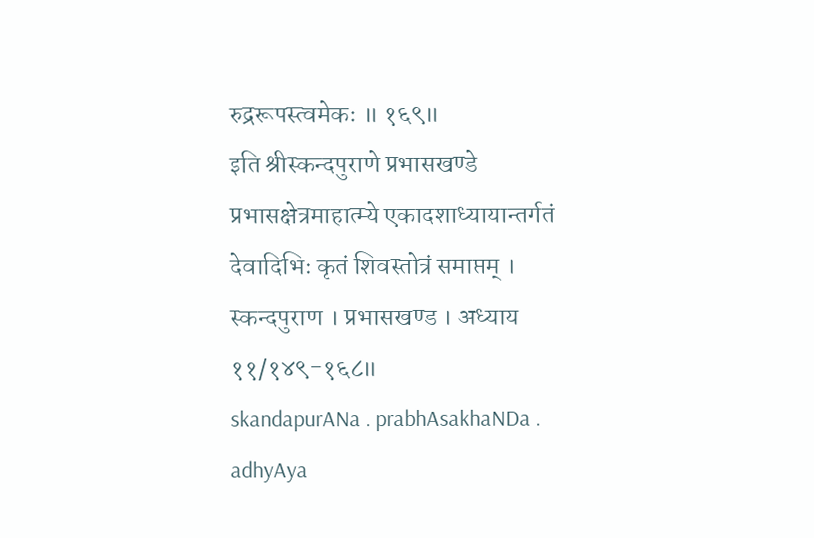रुद्ररूपस्त्वमेकः ॥ १६९॥
इति श्रीस्कन्दपुराणे प्रभासखण्डे प्रभासक्षेत्रमाहात्म्ये एकादशाध्यायान्तर्गतं
देवादिभिः कृतं शिवस्तोत्रं समाप्तम् ।
स्कन्दपुराण । प्रभासखण्ड । अध्याय ११/१४९-१६८॥
skandapurANa . prabhAsakhaNDa . adhyAya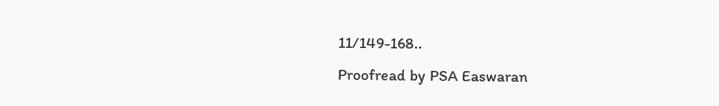11/149-168..
Proofread by PSA Easwaran